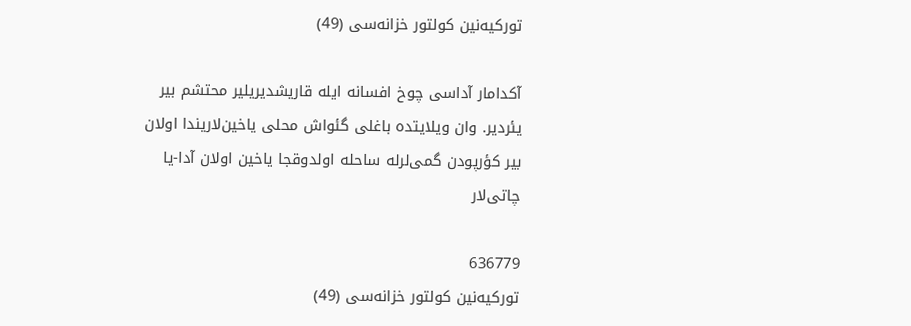تورکیه‌نین کولتور خزانه‌سی (49)

آکدامار آداسی چوخ افسانه ایله قاریشدیریلیر محتشم بیر یئردیر. وان ویلایتده باغلی گئواش محلی یاخین‌لاریندا اولان بیر کؤرپودن گمی‌لرله ساحله اولدوقجا یاخین اولان آدا-یا چاتی‌لار

636779
تورکیه‌نین کولتور خزانه‌سی (49)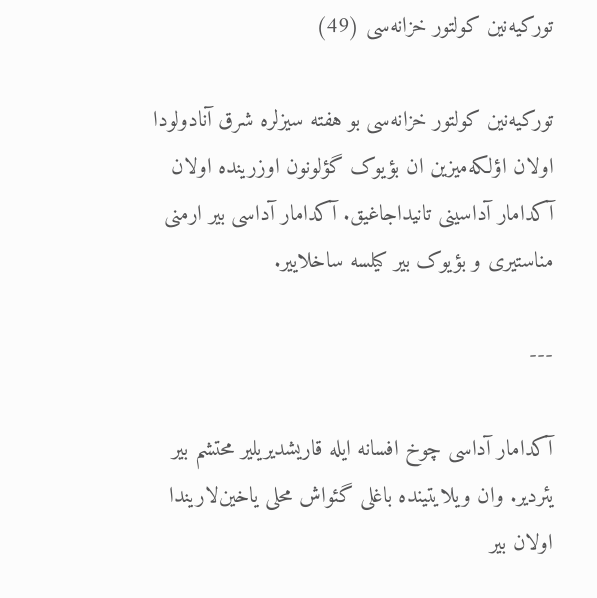تورکیه‌نین کولتور خزانه‌سی (49)

تورکیه‌نین کولتور خزانه‌سی بو هفته سیزلره شرق آنادولودا اولان اؤلکه‌میزین ان بؤیوک گؤلونون اوزرینده اولان آکدامار آداسینی تانیداجاغیق. آکدامار آداسی بیر ارمنی مناستیری و بؤیوک بیر کیلسه ساخلاییر.

---

آکدامار آداسی چوخ افسانه ایله قاریشدیریلیر محتشم بیر یئردیر. وان ویلایتینده باغلی گئواش محلی یاخین‌لاریندا اولان بیر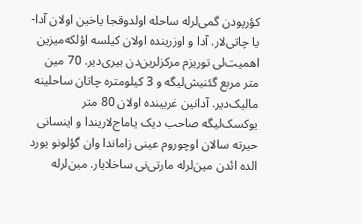کؤرپودن گمی‌لرله ساحله اولدوقجا یاخین اولان آدا-یا چاتی‌لار. آدا و اوزرینده اولان کیلسه اؤلکه‌میزین اهمیت‌لی توریزم مرکزلرین‌دن بیری‌دیر. 70 مین متر مربع گئنیش‌لیگه و 3 کیلومتره چاتان ساحلینه مالیک‌دیر. آدانین غربینده اولان 80 متر یوکسک‌لیگه صاحب دیک یاماج‌لاریندا و اینسانی حیرته سالان اوچوروم عینی زاماندا وان گؤلونو یورد الده ائدن مین‌لرله مارتی‌نی ساخلایار. مین‌لرله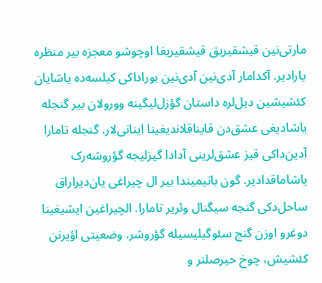مارتی‌نین قیشقیریق قیشقیریغا اوچوشو معجزه بیر منظره یارا‌دیر. آکدامار آدی‌نین آدی‌نین بورا‌داکی کیلسه‌ده یاشایان کئشیشین دیل‌لره داستان گؤزل‌لیگینه وورولان بیر گنجله یاشادیغی عشق‌دن قایناقلاندیغینا اینانی‌لار. گنجله تامارا آدین‌داکی قیز عشق‌لرینی آدادا گیزلیجه گؤروشه‌رک یاشاماقدا‌دیر. گون باتیمیندا بیر ال چیراغی یان‌دیرا‌راق ساحل‌دکی گنجه سیگنال وئریر تامارا. الچیراغین ایشیغینا دوغرو اوزن گنج سئوگیلیسیله گؤروشر. وضعیتی اؤیرنن کئشیش، چوخ حیرصلنر و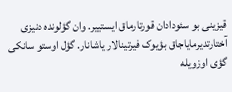قیزینی بو سئودا‌دان قورتارماق ایستییر. وان گؤلونده دنیزی آختارتدیرمایا‌جاق بؤیوک فیرتینا‌لار یاشانار. گؤل اوستو سانکی گؤی اوزویله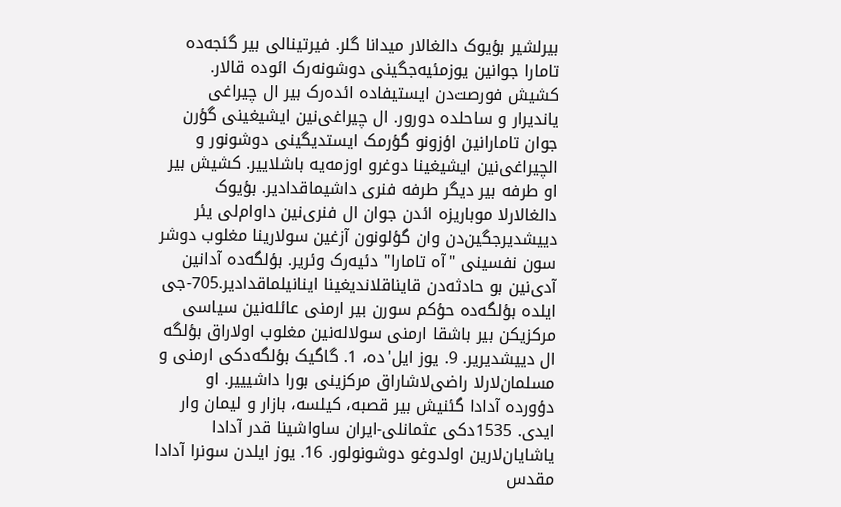بیرلشیر بؤیوک دالغا‌لار میدانا گلر. فیرتینا‌لی بیر گئجه‌ده تامارا جوانین یوزمئیه‌جگینی دوشونه‌رک ائوده قالار. کشیش فورصت‌دن ایستیفاده ائده‌رک بیر ال چیراغی یاندیرار و ساحلده دورور. ال چیراغی‌نین ایشیغینی گؤرن جوان تامارانین اؤزونو گؤرمک ایستدیگینی دوشونور و الچیراغی‌نین ایشیغینا دوغرو اوزمه‌یه باشلاییر. کشیش بیر او طرفه بیر دیگر طرفه فنری داشیماقدا‌دیر. بؤیوک دالغا‌لارلا موباریزه ائدن جوان ال فنری‌نین داوام‌لی یئر دییشدیرجگین‌دن وان گؤلونون آزغین سولارینا مغلوب دوشر سون نفسینی "آه تامارا" دئیه‌رک وئریر. بؤلگه‌ده آدانین آدی‌نین بو حادثه‌دن قایناقلاندیغینا اینانیلماقدا‌دیر.705-جی ایلده بؤلگه‌ده حؤکم سورن بیر ارمنی عائله‌نین سیاسی مرکزیکن بیر باشقا ارمنی سولاله‌نین مغلوب اولاراق بؤلگه ال دییشدیریر. 9. یوز ایل'ده، 1. گاگیک بؤلگه‌دکی ارمنی و مسلمان‌لارلا راضی‌لاشا‌راق مرکزینی بورا داشیییر. او دؤورده آدادا گئنیش بیر قصبه، کیلسه، بازار و لیمان وار ایدی. 1535دکی عثمانلی-ایران ساواشینا قدر آدادا یاشایان‌لارین اولدوغو دوشونولور. 16. یوز ایلدن سونرا آدادا مقدس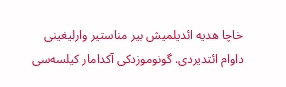خاچا هدیه ائدیلمیش بیر مناستیر وارلیغینی داوام ائتدیردی. گونوموزدکی آکدامار کیلسه‌سی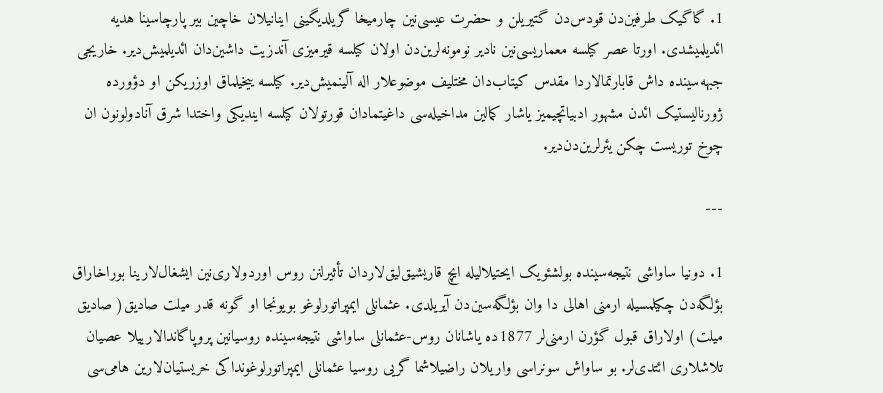1. گاگیک طرفین‌دن قودس‌دن گتیریلن و حضرت عیسی‌نین چارمیخا گریلدیگینی اینانیلان خاچین بیر پارچاسینا هدیه ائدیلمیشدی. اورتا عصر کیلسه معماریسی‌نین نادیر نومونه‌لرین‌دن اولان کیلسه قیرمیزی آندزیت داشین‌دان ائدیلمیش‌دیر. خاریجی جبهه‌سینده داش قابارتما‌لاردا مقدس کیتاب‌دان مختلیف موضوعلار اله آلینمیش‌دیر. کیلسه ییخیلماق اوزریکن او دؤورده ژورنالیستیک ائدن مشهور ادبیاتچیمیز یاشار کمالین مداخیله‌سی داغیتما‌دان قورتولان کیلسه ایندیکی واختدا شرق آنادولونون ان چوخ توریست چکن یئرلرین‌دن‌دیر.

---

1. دونیا ساواشی نتیجه‌سینده بولشئویک ایحتیلالیله ایچ قاریشیق‌لیق‌لاردان تأثیرلنن روس اوردولاری‌نین ایشغال‌لارینا بوراخا‌راق بؤلگه‌دن چکیلمسیله ارمنی اها‌لی دا وان بؤلگه‌سین‌دن آیریلدی. عثمانلی ایمپراتورلوغو بویونجا او گونه قدر میلت صادیق( صادیق میلت) اولا‌راق قبول گؤرن ارمنی‌لر 1877ده یاشانان روس-عثمانلی ساواشی نتیجه‌سینده روسیانین پروپاگاندالارییلا عصیان تلاشلاری ائتدی‌لر. بو ساواش سونراسی واریلان راضیلاشما گریی روسیا عثمانلی ایمپراتورلوغونداکی خریستیان‌لارین هامی‌سی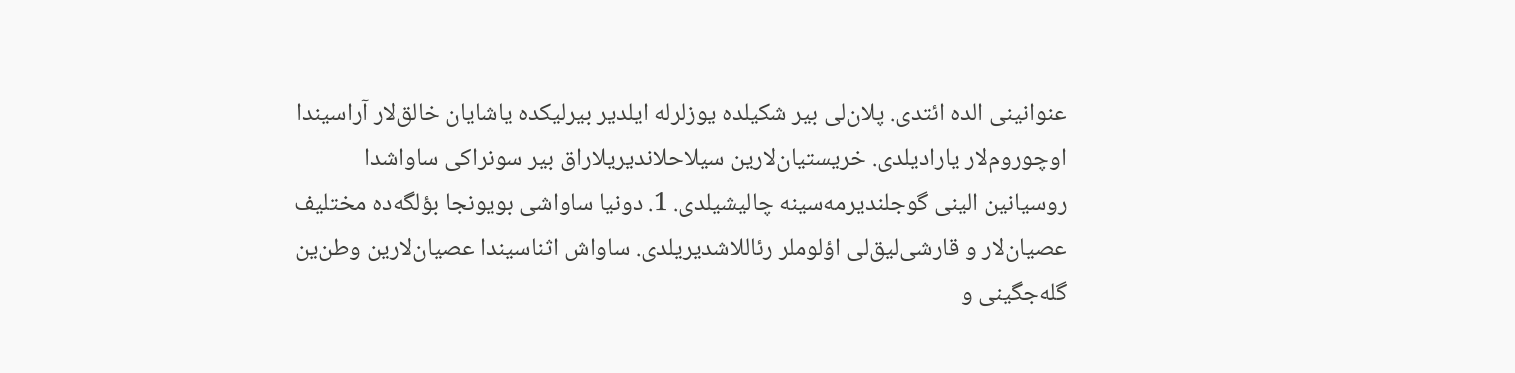عنوانینی الده ائتدی. پلان‌لی بیر شکیلده یوزلرله ایلدیر بیرلیکده یاشایان خالق‌لار آراسیندا اوچوروم‌لار یارادیلدی. خریستیان‌لارین سیلاحلاندیریلاراق بیر سونراکی ساواشدا روسیانین الینی گوجلندیرمه‌سینه چالیشیلدی. 1. دونیا ساواشی بویونجا بؤلگه‌ده مختلیف عصیان‌لار و قارشی‌لیق‌لی اؤلوملر رئاللاشدیریلدی. ساواش اثناسیندا عصیان‌لارین وطن‌ین گله‌جگینی و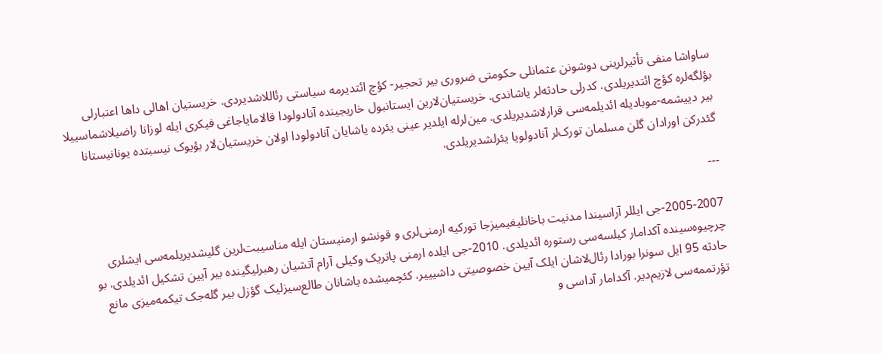ساواشا منفی تأثیرلرینی دوشونن عثمانلی حکومتی ضروری بیر تحجیر- کؤچ ائتدیرمه سیاستی رئاللاشدیردی. خریستیان اها‌لی داها اعتبارلی بؤلگه‌لره کؤچ ائتدیریلدی. کدرلی حادثه‌لر یاشاندی. خریستیان‌لارین ایستانبول خاریجینده آنادولودا قالامایاجاغی فیکری ایله لوزانا راضیلاشماسییلا بیر دییشمه-موبادیله ائدیلمه‌سی قرارلاشدیریلدی. مین‌لرله ایلدیر عینی یئرده یاشایان آنادولودا اولان خریستیان‌لار بؤیوک نیسبتده یونانیستانا گئدرکن اورا‌دان گلن مسلمان تورک‌لر آنادولویا یئرلشدیریلدی.

---

2005-2007-جی ایللر آراسیندا مدنیت باخانلیغیمیزجا تورکیه ارمنی‌لری و قونشو ارمنیستان ایله مناسیبت‌لرین گلیشدیریلمه‌سی ایشلری چرچیوه‌سینده آکدامار کیلسه‌سی رستوره ائدیلدی. 2010-جی ایلده ارمنی پاتریک وکیلی آرام آتشیان رهبرلیگینده بیر آیین تشکیل ائدیلدی. بو حادثه 95 ایل سونرا بورادا رئال‌لاشان ایلک آیین خصوصیتی داشیییر. کئچمیشده یاشانان طالع‌‌سیزلیک گؤزل بیر گله‌جک تیکمه‌میزی مانع تؤرتممه‌سی لازیم‌دیر. آکدامار آداسی و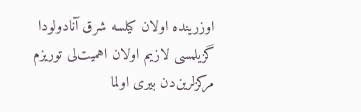اوزرینده اولان کیلسه شرق آنادولودا گزیلمسی لازیم اولان اهمیت‌لی توریزم مرکزلرین‌دن بیری اولما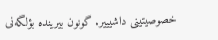خصوصیتینی داشیییر. گونون بیرینده بؤلگه‌نی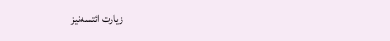زیارت ائتسه‌نیز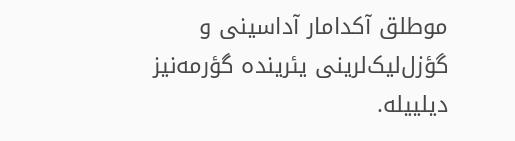موطلق آکدامار آداسینی و گؤزل‌لیک‌لرینی یئرینده گؤرمه‌نیز دیلییله.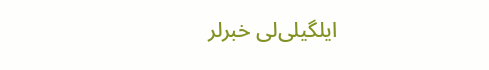ایلگیلی‌لی خبرلر